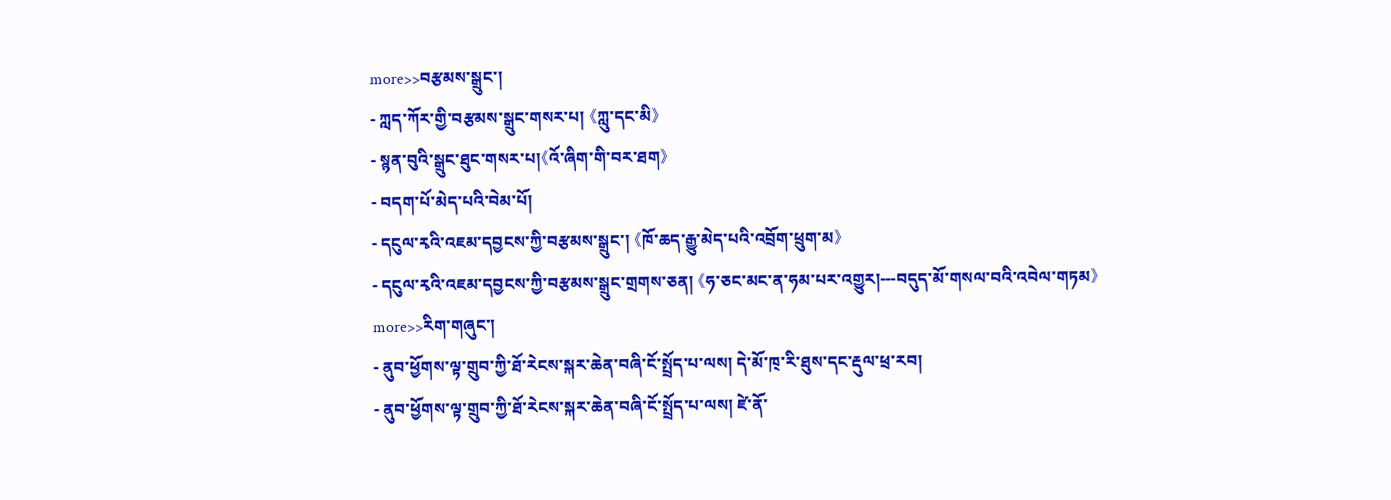more>>བརྩམས་སྒྲུང་།
- ཀླད་ཀོར་གྱི་བརྩམས་སྒྲུང་གསར་པ། 《ཀླུ་དང་མི》
- སྙན་བུའི་སྒྲུང་ཐུང་གསར་པ།《འོ་ཞིག་གི་བར་ཐག》
- བདག་པོ་མེད་པའི་བེམ་པོ།
- དངུལ་རྭའི་འཇམ་དབྱངས་ཀྱི་བརྩམས་སྒྲུང་། 《ཁོ་ཆད་རྒྱུ་མེད་པའི་འབྲོག་ཕྲུག་མ》
- དངུལ་རྭའི་འཇམ་དབྱངས་ཀྱི་བརྩམས་སྒྲུང་གྲགས་ཅན། 《ཧ་ཅང་མང་ན་ཧམ་པར་འགྱུར།---བདུད་མོ་གསལ་བའི་འབེལ་གཏམ》
more>>རིག་གཞུང་།
- ནུབ་ཕྱོགས་ལྟ་གྲུབ་ཀྱི་ཐོ་རེངས་སྐར་ཆེན་བཞི་ངོ་སྤྲོད་པ་ལས། དེ་མོ་ཁ྄་རི་ཐུས་དང་རྡུལ་ཕྲ་རབ།
- ནུབ་ཕྱོགས་ལྟ་གྲུབ་ཀྱི་ཐོ་རེངས་སྐར་ཆེན་བཞི་ངོ་སྤྲོད་པ་ལས། ཛེ་ནོ་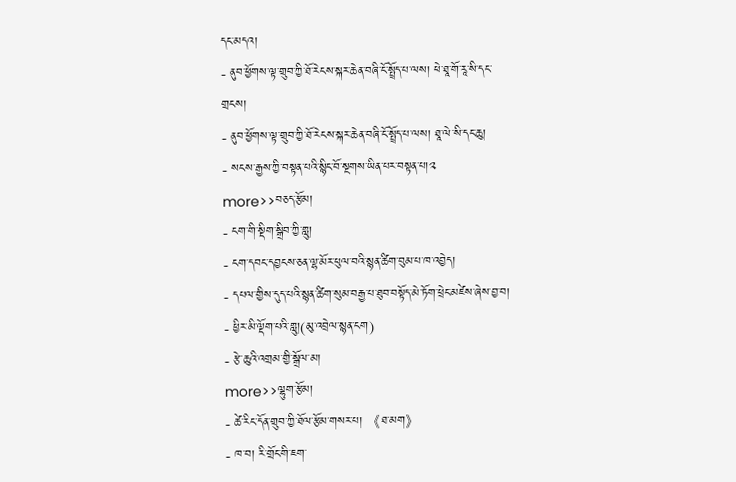དང་མདའ།
- ནུབ་ཕྱོགས་ལྟ་གྲུབ་ཀྱི་ཐོ་རེངས་སྐར་ཆེན་བཞི་ངོ་སྤྲོད་པ་ལས། ཕེ་ཐཱ་གོ་རཱ་སི་དང་གྲངས།
- ནུབ་ཕྱོགས་ལྟ་གྲུབ་ཀྱི་ཐོ་རེངས་སྐར་ཆེན་བཞི་ངོ་སྤྲོད་པ་ལས། ཐཱ་ལེ་སི་དང་ཆུ།
- སངས་རྒྱས་ཀྱི་བསྟན་པའི་སྙིང་བོ་སྔགས་ཡིན་པར་བསྟན་པ།༢
more>>བཅད་རྩོམ།
- ངག་གི་སྡིག་སྒྲིབ་ཀྱི་གླུ།
- ངག་དབང་དབྱངས་ཅན་ལྷ་མོར་ཕུལ་བའི་སྙན་ཚིག་བུམ་པ་ཁ་འབྱེད།
- དཔལ་གྱིས་དུད་པའི་སྙན་ཚིག་སུམ་བརྒྱ་པ་ཐུབ་བསྟོད་མེ་ཏོག་ཕྲེང་མཛེས་ཞེས་བྱ་བ།
- ཕྱིར་མི་ལྡོག་པའི་གླུ།(མུ་འབྲེལ་སྙན་ངག)
- རྩེ་ཆུའི་འགྲམ་གྱི་སྒྲོལ་མ།
more>>ལྷུག་རྩོམ།
- ཚེ་རིང་དོན་གྲུབ་ཀྱི་ཐོལ་རྩོམ་གསར་པ། 《ཐ་མག》
- ཁ་བ། རི་གྲོང་གི་ཇག་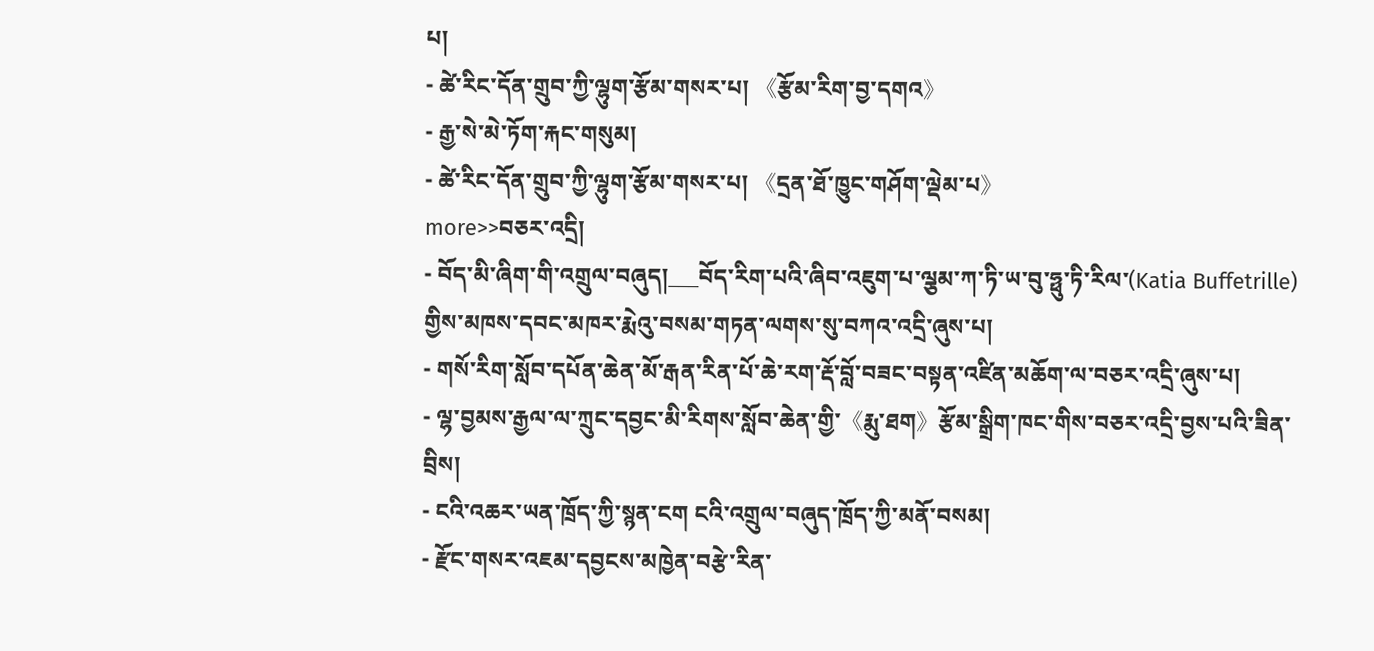པ།
- ཚེ་རིང་དོན་གྲུབ་ཀྱི་ལྷུག་རྩོམ་གསར་པ། 《རྩོམ་རིག་བྱ་དགའ》
- རྒྱ་སེ་མེ་ཏོག་རྐང་གསུམ།
- ཚེ་རིང་དོན་གྲུབ་ཀྱི་ལྷུག་རྩོམ་གསར་པ། 《དྲན་ཐོ་ཁྱུང་གཤོག་ལྡེམ་པ》
more>>བཅར་འདྲི།
- བོད་མི་ཞིག་གི་འགྲུལ་བཞུད།___བོད་རིག་པའི་ཞིབ་འཇུག་པ་ལྕམ་ཀ་ཏི་ཡ་བུ་ཧྥུ་ཏི་རིལ་(Katia Buffetrille) གྱིས་མཁས་དབང་མཁར་རྨེའུ་བསམ་གཏན་ལགས་སུ་བཀའ་འདྲི་ཞུས་པ།
- གསོ་རིག་སློབ་དཔོན་ཆེན་མོ་རྒན་རིན་པོ་ཆེ་རག་རྡོ་བློ་བཟང་བསྟན་འཛིན་མཆོག་ལ་བཅར་འདྲི་ཞུས་པ།
- ལྷ་བྱམས་རྒྱལ་ལ་ཀྲུང་དབྱང་མི་རིགས་སློབ་ཆེན་གྱི་《རྨུ་ཐག》རྩོམ་སྒྲིག་ཁང་གིས་བཅར་འདྲི་བྱས་པའི་ཟིན་བྲིས།
- ངའི་འཆར་ཡན་ཁྲོད་ཀྱི་སྙན་ངག ངའི་འགྲུལ་བཞུད་ཁྲོད་ཀྱི་མནོ་བསམ།
- རྫོང་གསར་འཇམ་དབྱངས་མཁྱེན་བརྩེ་རིན་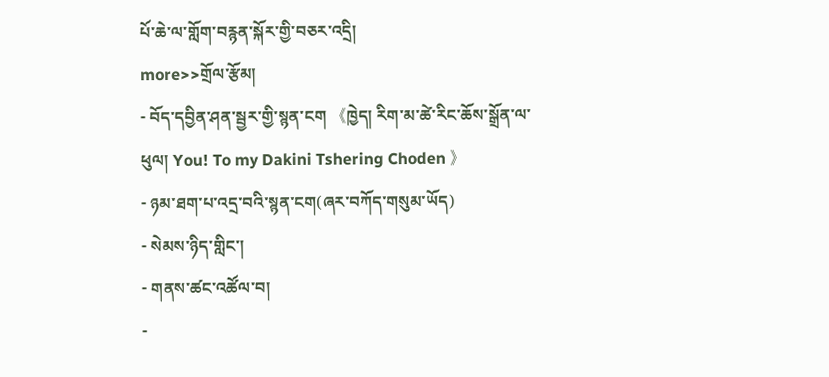པོ་ཆེ་ལ་གློག་བརྙན་སྐོར་གྱི་བཅར་འདྲི།
more>>གྲོལ་རྩོམ།
- བོད་དབྱིན་ཤན་སྦྱར་གྱི་སྙན་ངག 《ཁྱེད། རིག་མ་ཚེ་རིང་ཆོས་སྒྲོན་ལ་ཕུལ། You! To my Dakini Tshering Choden 》
- ཉམ་ཐག་པ་འདྲ་བའི་སྙན་ངག(ཞར་བཀོད་གསུམ་ཡོད)
- སེམས་ཉིད་གླིང་།
- གནས་ཚང་འཚོལ་བ།
-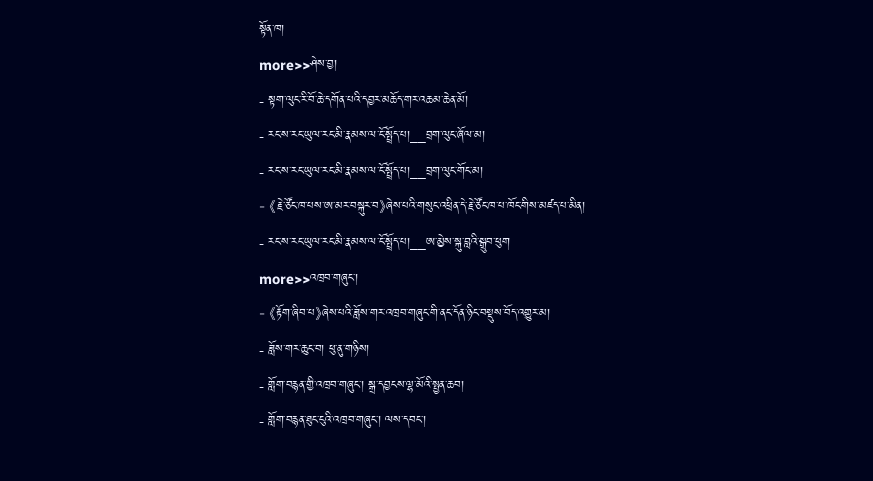སྟོན་ཁ།
more>>ཤེས་བྱ།
- སྟག་ལུང་རི་བོ་ཆེ་དགོན་པའི་དབྱར་མཆོད་གར་འཆམ་ཆེན་མོ།
- རང་ས་རང་ཡུལ་རང་མི་རྣམས་ལ་ངོ་སྤྲོད་པ།__བྲག་ལུང་ཞོལ་མ།
- རང་ས་རང་ཡུལ་རང་མི་རྣམས་ལ་ངོ་སྤྲོད་པ།__བྲག་ལུང་གོང་མ།
- 《རྗེ་ཙོང་ཁ་པས་ཨ་མར་བསྐུར་བ》ཞེས་པའི་གསུང་འཕྲིན་དེ་རྗེ་ཙོང་ཁ་པ་ཁོང་གིས་མཛད་པ་མིན།
- རང་ས་རང་ཡུལ་རང་མི་རྣམས་ལ་ངོ་སྤྲོད་པ།__ཨ་མྱེས་སྐུ་བླའི་སྒྲུབ་ཕུག
more>>འཁྲབ་གཞུང་།
- 《རྟོག་ཞིབ་པ》ཞེས་པའི་ཟློས་གར་འཁྲབ་གཞུང་གི་ནང་དོན་ཉིང་བསྡུས་བོད་འགྱུར་མ།
- ཟློས་གར་ཆུང་བ། ཕུ་ནུ་གཉིས།
- གློག་བརྙན་གྱི་འཁྲབ་གཞུང་། སྒྲ་དབྱངས་ལྷ་མོའི་སྤྱན་ཆབ།
- གློག་བརྙན་ཐུང་ངུའི་འཁྲབ་གཞུང་། ལས་དབང་།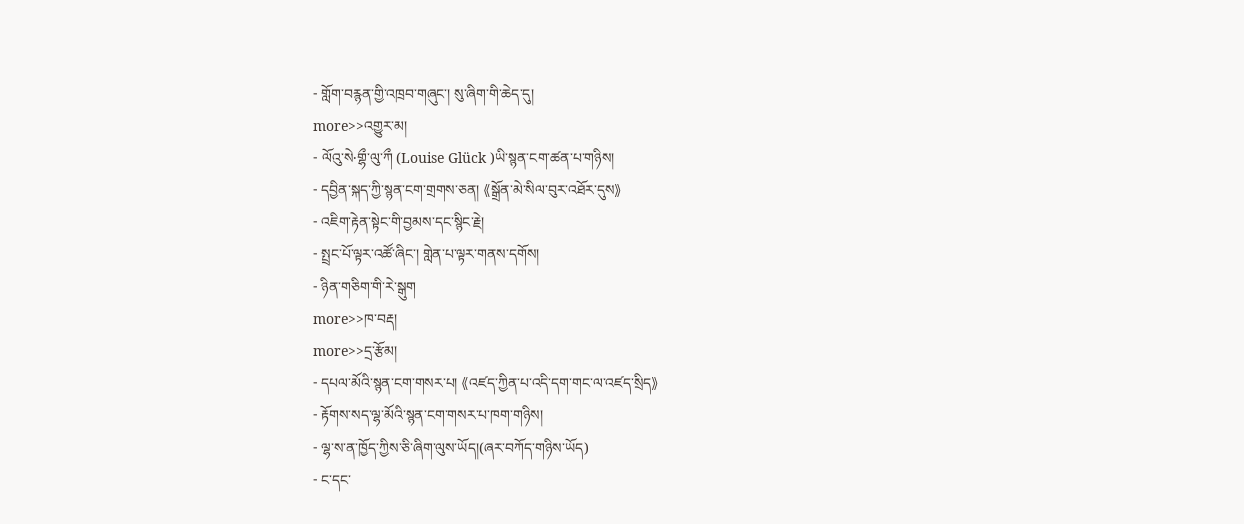- གློག་བརྙན་གྱི་འཁྲབ་གཞུང་། སུ་ཞིག་གི་ཆེད་དུ།
more>>འགྱུར་མ།
- ལོའུ་སེ·གྷྀ་ལུ་ཀྀ (Louise Glück )ཡི་སྙན་ངག་ཚན་པ་གཉིས།
- དབྱིན་སྐད་ཀྱི་སྙན་ངག་གྲགས་ཅན། 《སྒྲོན་མེ་སིལ་བུར་འཐོར་དུས》
- འཇིག་རྟེན་སྟེང་གི་བྱམས་དང་སྙིང་རྗེ།
- སྤྲང་པོ་ལྟར་འཚོ་ཞིང་། གླེན་པ་ལྟར་གནས་དགོས།
- ཉིན་གཅིག་གི་རེ་སྒུག
more>>ཁ་བརྡ།
more>>དྲ་རྩོམ།
- དཔལ་མོའི་སྙན་ངག་གསར་པ། 《འཛད་ཀྱིན་པ་འདི་དག་གང་ལ་འཛད་སྲིད》
- རྟོགས་སད་ལྷ་མོའི་སྙན་ངག་གསར་པ་ཁག་གཉིས།
- ལྷ་ས་ན་ཁྱོད་ཀྱིས་ཅི་ཞིག་ལུས་ཡོད།(ཞར་བཀོད་གཉིས་ཡོད)
- ང་དང་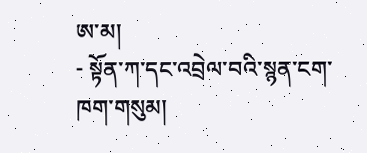ཨ་མ།
- སྟོན་ཀ་དང་འབྲེལ་བའི་སྙན་ངག་ཁག་གསུམ།